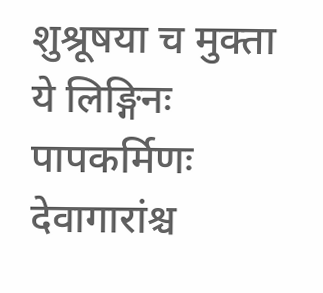शुश्रूषया च मुक्ता ये लिङ्गिनः पापकर्मिणः
देवागारांश्च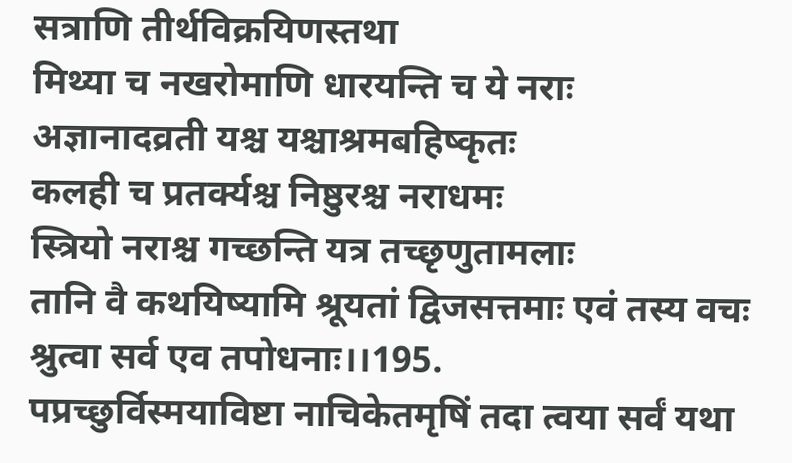सत्राणि तीर्थविक्रयिणस्तथा
मिथ्या च नखरोमाणि धारयन्ति च ये नराः
अज्ञानादव्रती यश्च यश्चाश्रमबहिष्कृतः
कलही च प्रतर्क्यश्च निष्ठुरश्च नराधमः
स्त्रियो नराश्च गच्छन्ति यत्र तच्छृणुतामलाः
तानि वै कथयिष्यामि श्रूयतां द्विजसत्तमाः एवं तस्य वचः श्रुत्वा सर्व एव तपोधनाः।।195.
पप्रच्छुर्विस्मयाविष्टा नाचिकेतमृषिं तदा त्वया सर्वं यथा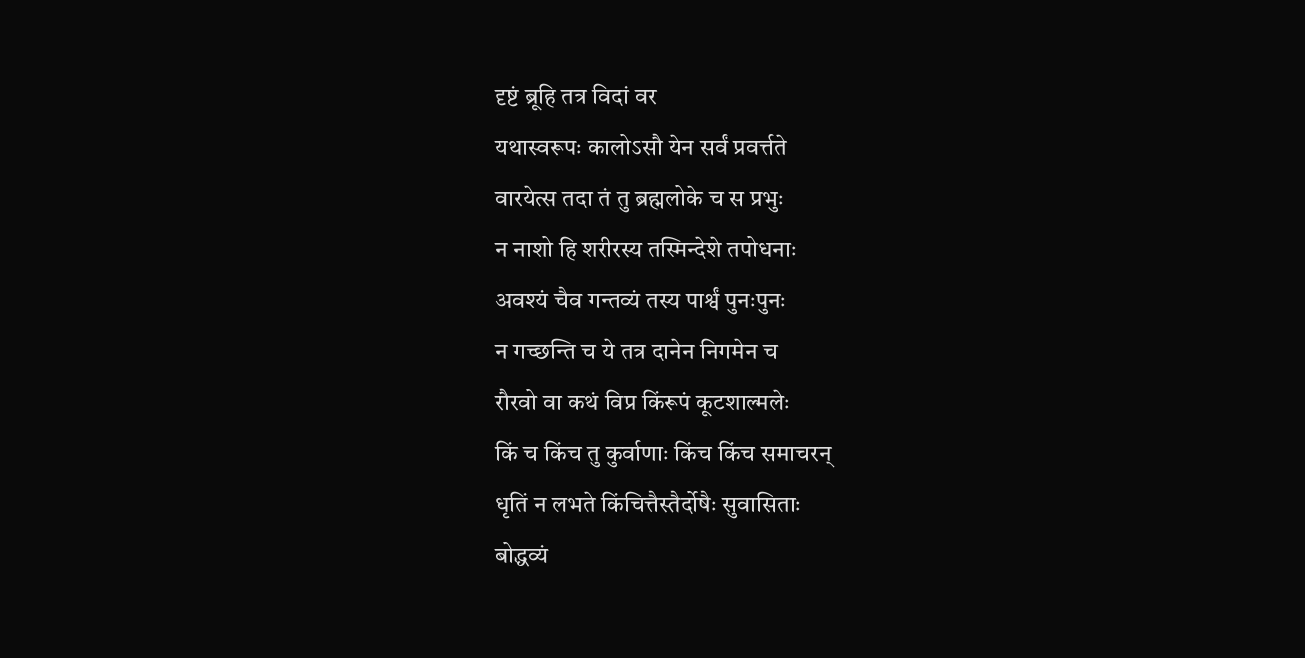दृष्टं ब्रूहि तत्र विदां वर
यथास्वरूपः कालोऽसौ येन सर्वं प्रवर्त्तते
वारयेत्स तदा तं तु ब्रह्मलोके च स प्रभुः
न नाशो हि शरीरस्य तस्मिन्देशे तपोधनाः
अवश्यं चैव गन्तव्यं तस्य पार्श्वं पुनःपुनः
न गच्छन्ति च ये तत्र दानेन निगमेन च
रौरवो वा कथं विप्र किंरूपं कूटशाल्मलेः
किं च किंच तु कुर्वाणाः किंच किंच समाचरन्
धृतिं न लभते किंचित्तैस्तैर्दोषैः सुवासिताः
बोद्धव्यं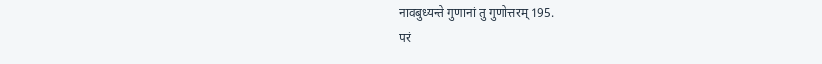नावबुध्यन्ते गुणानां तु गुणोत्तरम् 195.
परं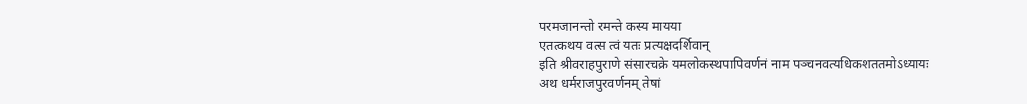परमजानन्तो रमन्ते कस्य मायया
एतत्कथय वत्स त्वं यतः प्रत्यक्षदर्शिवान्
इति श्रीवराहपुराणे संसारचक्रे यमलोकस्थपापिवर्णनं नाम पञ्चनवत्यधिकशततमोऽध्यायः
अथ धर्मराजपुरवर्णनम् तेषां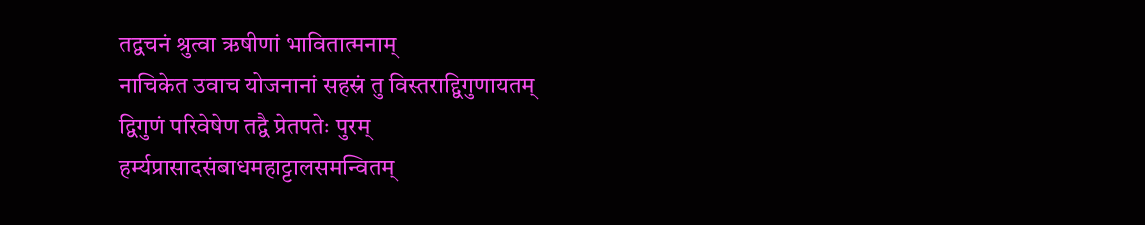तद्वचनं श्रुत्वा ऋषीणां भावितात्मनाम्
नाचिकेत उवाच योजनानां सहस्रं तु विस्तराद्द्विगुणायतम्
द्विगुणं परिवेषेण तद्वै प्रेतपतेः पुरम्
हर्म्यप्रासादसंबाधमहाट्टालसमन्वितम्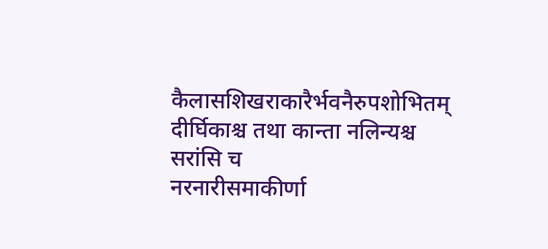कैलासशिखराकारैर्भवनैरुपशोभितम्
दीर्घिकाश्च तथा कान्ता नलिन्यश्च सरांसि च
नरनारीसमाकीर्णा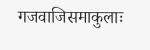गजवाजिसमाकुलाः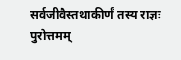सर्वजीवैस्तथाकीर्णं तस्य राज्ञः पुरोत्तमम्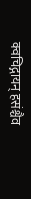क्वचिद्गायन् हसंश्चैव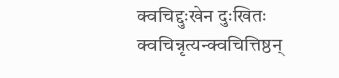क्वचिद्दुःखेन दुःखितः
क्वचिन्नृत्यन्क्वचित्तिष्ठन्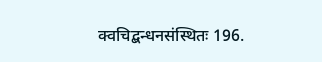क्वचिद्बन्धनसंस्थितः 196.